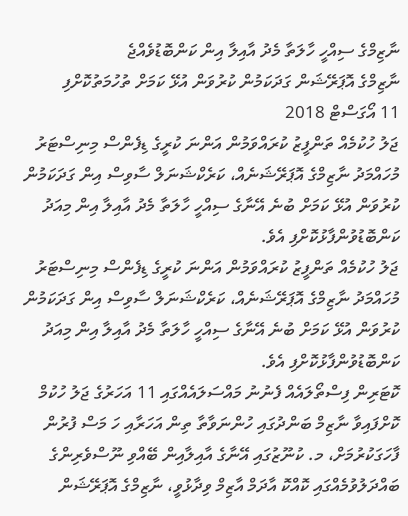ނާޒިމްގެ ސިއްހީ ހާލަތާ މެދު އާއިލާ އިން ކަންބޮޑުވެއްޖެ
ނާޒިމްގެ އޮޕަރޭޝަން ގަދަކަމުން ކުރުވަން އުޅޭ ކަމަށް ތުހުމަތުކޮށްފި
11 އޯގަސްޓް 2018
ޖަލު ހުކުމެއް ތަންފީޒު ކުރައްވަމުން އަންނަ ކުރީގެ ޑިފެންސް މިނިސްޓަރު މުހައްމަދު ނާޒިމްގެ އޮޕަރޭޝަނެއް، ކަރެކްޝަނަލް ސާވިސް އިން ގަދަކަމުން ކުރުވަން އުޅޭ ކަމަށް ބުނެ އޭނާގެ ސިއްހީ ހާލަތާ މެދު އާއިލާ އިން މިއަދު ކަންބޮޑުވުންފާޅުކޮށްފި އެވެ.
ޖަލު ހުކުމެއް ތަންފީޒު ކުރައްވަމުން އަންނަ ކުރީގެ ޑިފެންސް މިނިސްޓަރު މުހައްމަދު ނާޒިމްގެ އޮޕަރޭޝަނެއް، ކަރެކްޝަނަލް ސާވިސް އިން ގަދަކަމުން ކުރުވަން އުޅޭ ކަމަށް ބުނެ އޭނާގެ ސިއްހީ ހާލަތާ މެދު އާއިލާ އިން މިއަދު ކަންބޮޑުވުންފާޅުކޮށްފި އެވެ.
ކޮޓަރިން ފިސްތޯލައެއް ފެނުނު މައްސަލައެއްގައި 11 އަހަރުގެ ޖަލު ހުކުމް ކޮށްފައިވާ ނާޒިމް ބަންދުގައި ހުންނަވާތާ ތިން އަހަރާއި ހަ މަސް ފުރުން ފާހަގަކުރުމަށް، މ. ކުނޫޒުގައި އޭނާގެ އާއިލާއިން ބޭއްވި ނޫސްވެރިންގެ ބައްދަލުވުމެއްގައި ކޮއްކޮ އާދަމް އާޒިމް ވިދާޅުވީ، ނާޒިމްގެ އޮޕަރޭޝަން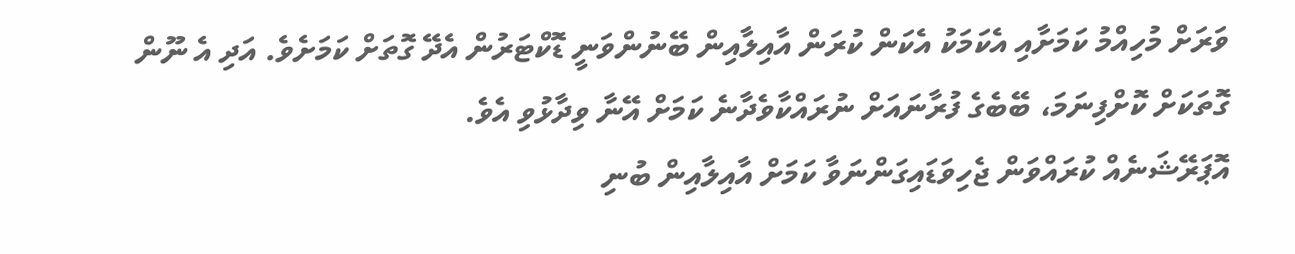ވަރަށް މުހިއްމު ކަމަށާއި އެކަމަކު އެކަން ކުރަން އާއިލާއިން ބޭނުންވަނީ ޑޮކްޓަރުން އެދޭ ގޮތަށް ކަމަށެވެ. އަދި އެ ނޫން ގޮތަކަށް ކޮށްފިނަމަ، ބޭބެގެ ފުރާނައަށް ނުރައްކާވެދާނެ ކަމަށް އޭނާ ވިދާޅުވި އެވެ.
އޮޕަރޭޝަނެއް ކުރައްވަން ޖެހިވަޑައިގަންނަވާ ކަމަށް އާއިލާއިން ބުނި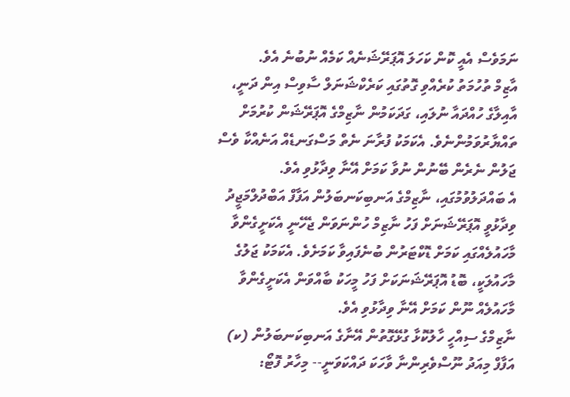ނަމަވެސް އެއީ ކޮން ކަހަލަ އޮޕަރޭޝަނެއް ކަމެއް ނުބުނެ އެވެ.
އާޒިމް ތުހުމަތު ކުރެއްވި ގޮތުގައި ކަރެކްޝަނަލް ސާވިސް އިން ދަނީ، އާއިލާގެ ހުއްދައާ ނުލައި، ގަދަކަމުން ނާޒިމްގެ އޮޕަރޭޝަން ކުރުމަށް ތައްޔާރުވަމުންނެވެ. އެކަމަކު ފުރާނަ ނެތް މަސްގަނޑެއް އަނެއްކާ ވެސް ޖަލުން ނެރެން ބޭނުން ނުވާ ކަމަށް އޭނާ ވިދާޅުވި އެވެ.
އެ ބައްދަލުވުމުގައި، ނާޒިމްގެ އަނބިކަނބަލުން އަފާފް އަބްދުލްމަޖީދު ވިދާޅުވީ އޮޕަރޭޝަނަށް ފަހު ނާޒިމް ހުންނަވަން ޖެހޭނީ އެކަށީގެންވާ މާހައުލެއްގައި ކަމަށް ޑޮކްޓަރުން ބުނެފައިވާ ކަމަށެވެ. އެކަމަކު ޖަލުގެ މާހައުލަކީ، ބޮޑު އޮޕަރޭޝަނަކަށް ފަހު މީހަކު ބާއްވަން އެކަށީގެންވާ މާހައުލެއް ނޫން ކަމަށް އޭނާ ވިދާޅުވި އެވެ.
ނާޒިމްގެ ސިއްހީ ހާލުކޮޅާ ގުޅޭގޮތުން އޭނާގެ އަނބިކަނބަލުން (ކ) އަފާފް މިއަދު ނޫސްވެރިންނާ ވާހަކަ ދައްކަވަނީ-- މިހާރު ފޮޓޯ: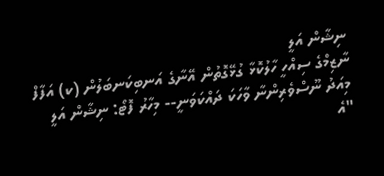ނިޝާން އަލީ
ނާޒިމްގެ ސިއްހީ ހާލުކޮޅާ ގުޅޭގޮތުން އޭނާގެ އަނބިކަނބަލުން (ކ) އަފާފް މިއަދު ނޫސްވެރިންނާ ވާހަކަ ދައްކަވަނީ-- މިހާރު ފޮޓޯ: ނިޝާން އަލީ
"އެ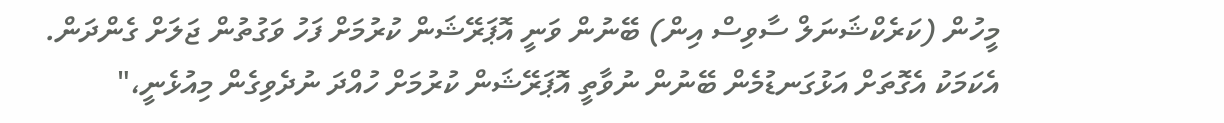މީހުން (ކަރެކްޝަނަލް ސާވިސް އިން) ބޭނުން ވަނީ އޮޕަރޭޝަން ކުރުމަށް ފަހު ވަގުތުން ޖަލަށް ގެންދަން. އެކަމަކު އެގޮތަށް އަޅުގަނޑުމެން ބޭނުން ނުވާތީ އޮޕަރޭޝަން ކުރުމަށް ހުއްދަ ނުދެވިގެން މިއުޅެނީ،"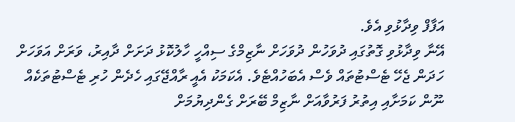އަފާފް ވިދާޅުވި އެވެ.
އޭނާ ވިދާޅުވި ގޮތުގައި ދުވަހުން ދުވަހަށް ނާޒިމްގެ ސިއްހީ ހާލުކޮޅު ދަށަށް ދާއިރު، ވަރަށް އަވަހަށް ހަދަން ޖެހޭ ޓެސްޓުތައް ވެސް އެބަހުއްޓެވެ. އެކަމަކު އެއީ ރާއްޖޭގައި ހެދެން ހުރި ޓެސްޓުތަކެއް ނޫން ކަމަށާއި އިތުރު ފަރުވާއަށް ނާޒިމް ބޭރަށް ގެންދިޔުމަށް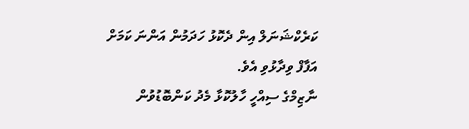ކަރެކްޝަނަލް އިން ދެކޮޅު ހަދަމުން އަންނަ ކަމަށް އަފާފް ވިދާޅުވި އެވެ.
ނާޒިމްގެ ސިއްހީ ހާލުކޮޅާ މެދު ކަންބޮޑުވުން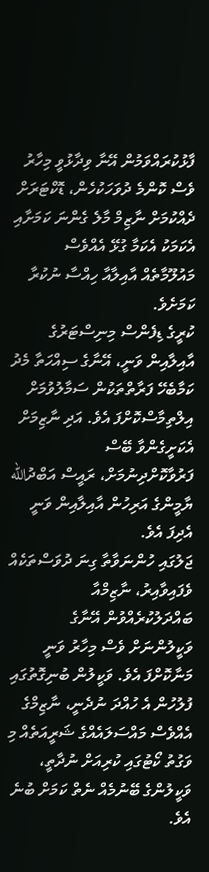ފާޅުކުރައްވަމުން އޭނާ ވިދާޅުވީ މިހާރު ވެސް ކޮންމެ ދުވަހަކުހެން، ޑޮކްޓަރަށް ދެއްކުމަށް ނާޒިމް މާލެ ގެންނަ ކަމަށާއި އެކަމަކު އެކަމާ ގުޅޭ އެއްވެސް މައުލޫމާތެއް އާއިލާއާ ހިއްސާ ނުކުރާ ކަމަށެވެ.
ކުރީގެ ޑިފެންސް މިނިސްޓަރުގެ އާއިލާއިން ވަނީ، އޭނާގެ ސިއްހަތާ މެދު ކަމާބެހޭ ފަރާތްތަކުން ސަމާލުވުމަށް އިލްތިމާސްކޮށްފަ އެވެ. އަދި ނާޒިމަށް އެކަށީގެންވާ ބޭސް ފަރުވާކޮށްދިނުމަށް، ރައީސް އަބްދުالله ޔާމީންގެ އަރިހުން އާއިލާއިން ވަނީ އެދިފަ އެވެ.
ޖަލުގައި ހުންނަވާތާ ގިނަ ދުވަސްތަކެއް ވެފައިވާއިރު، ނާޒިމްއާ ބައްދަލުކުރެއްވުން އޭނާގެ ވަކީލުންނަށް ވެސް މިހާރު ވަނީ މަނާކޮށްފަ އެވެ. ވަކީލުން ބުނިގޮތުގައި ފުލުހުން އެ ހުއްދަ ނުދެނީ، ނާޒިމްގެ އެއްވެސް މައްސަލައެއްގެ ޝަރީއަތެއް މި ވަގުތު ކޯޓުގައި ކުރިއަށް ނުދާތީ، ވަކީލުންގެ ބޭނުމެއް ނެތް ކަމަށް ބުނެ އެވެ.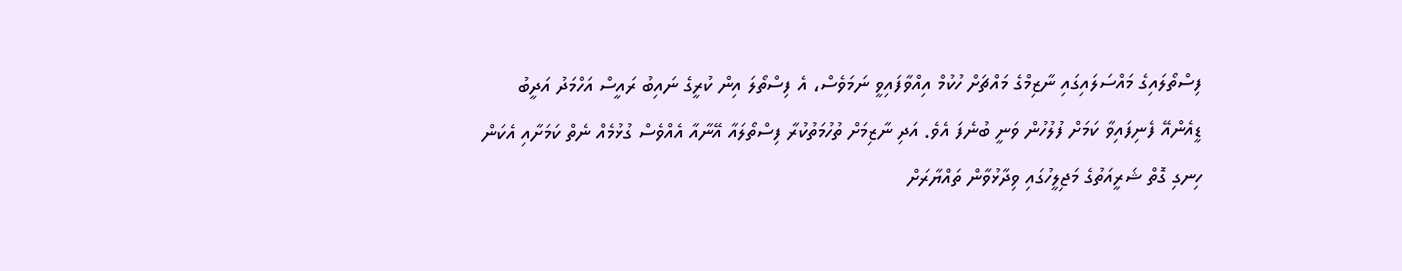ފިސްތޯލައިގެ މައްސަލައިގައި ނާޒިމްގެ މައްޗަށް ހުކުމް އިއްވާފައިވީ ނަމަވެސް، އެ ފިސްތޯލަ އިން ކުރީގެ ނައިބު ރައީސް އަހްމަދު އަދީބު ޑީއެންއޭ ފެނިފައިވާ ކަމަށް ފުލުހުން ވަނީ ބުނެފަ އެވެ. އަދި ނާޒިމަށް ތުހުމަތުކުރާ ފިސްތޯލައާ އޭނާއާ އެއްވެސް ގުޅުމެއް ނެތް ކަމަށާއި އެކަން ހިނގި ގޮތް ޝަރީއަތުގެ މަޖިލީހުގައި ވިދާޅުވާން ތައްޔާރަށް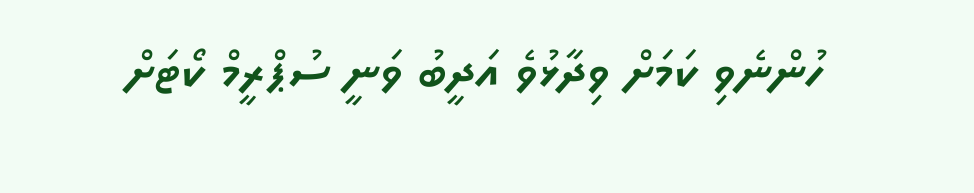ހުންނެވި ކަމަށް ވިދާޅުވެ އަދީބު ވަނީ ސުޕްރީމް ކޯޓަށް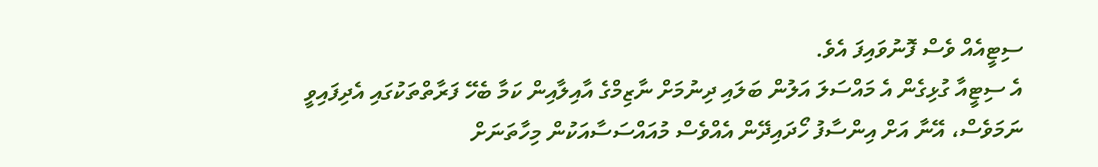ސިޓީއެއް ވެސް ފޮނުވައިފަ އެވެ.
އެ ސިޓީއާ ގުޅިގެން އެ މައްސަލަ އަލުން ބަލައި ދިނުމަށް ނާޒިމްގެ އާއިލާއިން ކަމާ ބެހޭ ފަރާތްތަކުގައި އެދިފައިވީ ނަމަވެސް، އޭނާ އަށް އިންސާފު ހޯދައިދޭން އެއްވެސް މުއައްސަސާއަކުން މިހާތަނަށް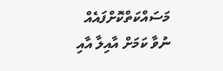މަސައްކަތްކޮށްފައެއް ނުވާ ކަމަށް އާއިލާ އާއި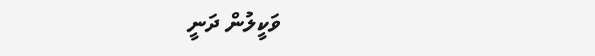ވަކީލުން ދަނީ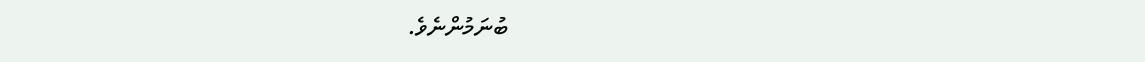ބުނަމުންނެވެ.